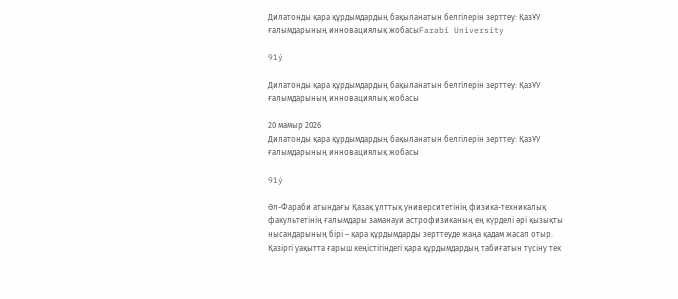Дилатонды қара құрдымдардың бақыланатын белгілерін зерттеу: ҚазҰУ ғалымдарының инновациялық жобасыFarabi University

91ý

Дилатонды қара құрдымдардың бақыланатын белгілерін зерттеу: ҚазҰУ ғалымдарының инновациялық жобасы

20 мамыр 2026
Дилатонды қара құрдымдардың бақыланатын белгілерін зерттеу: ҚазҰУ ғалымдарының инновациялық жобасы

91ý

Әл-Фараби атындағы Қазақ ұлттық университетінің физика-техникалық факультетінің ғалымдары заманауи астрофизиканың ең күрделі әрі қызықты нысандарының бірі – қара құрдымдарды зерттеуде жаңа қадам жасап отыр. Қазіргі уақытта ғарыш кеңістігіндегі қара құрдымдардың табиғатын түсіну тек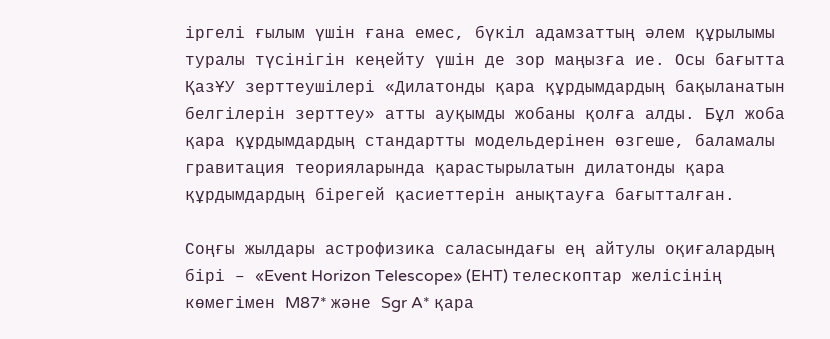іргелі ғылым үшін ғана емес, бүкіл адамзаттың әлем құрылымы туралы түсінігін кеңейту үшін де зор маңызға ие. Осы бағытта ҚазҰУ зерттеушілері «Дилатонды қара құрдымдардың бақыланатын белгілерін зерттеу» атты ауқымды жобаны қолға алды. Бұл жоба қара құрдымдардың стандартты модельдерінен өзгеше, баламалы гравитация теорияларында қарастырылатын дилатонды қара құрдымдардың бірегей қасиеттерін анықтауға бағытталған.

Соңғы жылдары астрофизика саласындағы ең айтулы оқиғалардың бірі – «Event Horizon Telescope» (EHT) телескоптар желісінің көмегімен M87* және Sgr A* қара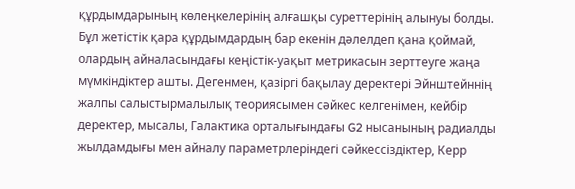құрдымдарының көлеңкелерінің алғашқы суреттерінің алынуы болды. Бұл жетістік қара құрдымдардың бар екенін дәлелдеп қана қоймай, олардың айналасындағы кеңістік-уақыт метрикасын зерттеуге жаңа мүмкіндіктер ашты. Дегенмен, қазіргі бақылау деректері Эйнштейннің жалпы салыстырмалылық теориясымен сәйкес келгенімен, кейбір деректер, мысалы, Галактика орталығындағы G2 нысанының радиалды жылдамдығы мен айналу параметрлеріндегі сәйкессіздіктер, Керр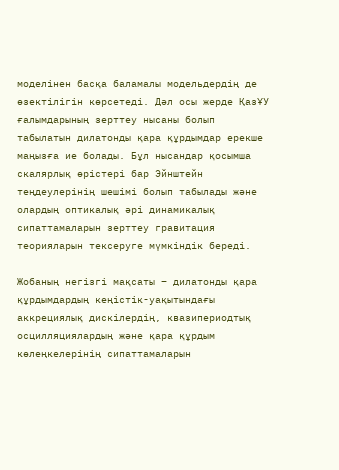моделінен басқа баламалы модельдердің де өзектілігін көрсетеді. Дәл осы жерде ҚазҰУ ғалымдарының зерттеу нысаны болып табылатын дилатонды қара құрдымдар ерекше маңызға ие болады. Бұл нысандар қосымша скалярлық өрістері бар Эйнштейн теңдеулерінің шешімі болып табылады және олардың оптикалық әрі динамикалық сипаттамаларын зерттеу гравитация теорияларын тексеруге мүмкіндік береді.

Жобаның негізгі мақсаты – дилатонды қара құрдымдардың кеңістік-уақытындағы аккрециялық дискілердің, квазипериодтық осцилляциялардың және қара құрдым көлеңкелерінің сипаттамаларын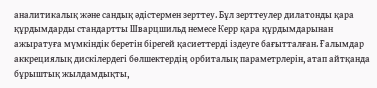аналитикалық және сандық әдістермен зерттеу. Бұл зерттеулер дилатонды қара құрдымдарды стандартты Шварцшильд немесе Керр қара құрдымдарынан ажыратуға мүмкіндік беретін бірегей қасиеттерді іздеуге бағытталған. Ғалымдар аккрециялық дискілердегі бөлшектердің орбиталық параметрлерін, атап айтқанда бұрыштық жылдамдықты,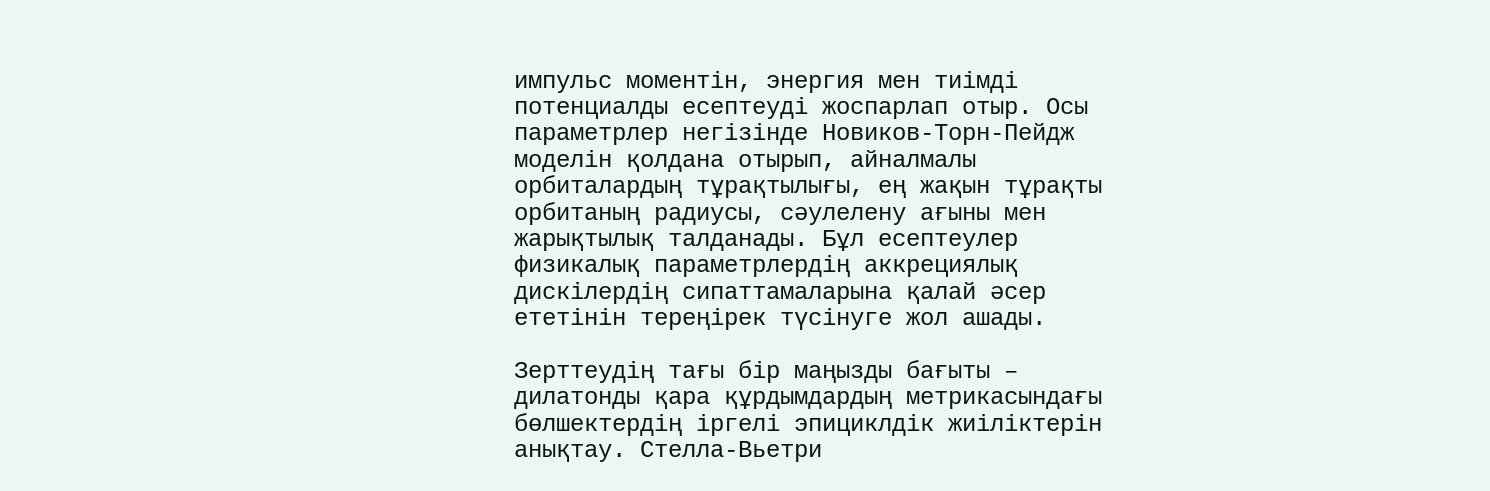импульс моментін, энергия мен тиімді потенциалды есептеуді жоспарлап отыр. Осы параметрлер негізінде Новиков-Торн-Пейдж моделін қолдана отырып, айналмалы орбиталардың тұрақтылығы, ең жақын тұрақты орбитаның радиусы, сәулелену ағыны мен жарықтылық талданады. Бұл есептеулер физикалық параметрлердің аккрециялық дискілердің сипаттамаларына қалай әсер ететінін тереңірек түсінуге жол ашады.

Зерттеудің тағы бір маңызды бағыты – дилатонды қара құрдымдардың метрикасындағы бөлшектердің іргелі эпициклдік жиіліктерін анықтау. Стелла-Вьетри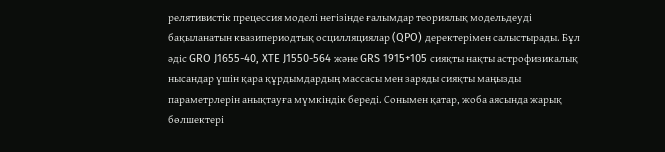релятивистік прецессия моделі негізінде ғалымдар теориялық модельдеуді бақыланатын квазипериодтық осцилляциялар (QPO) деректерімен салыстырады. Бұл әдіс GRO J1655-40, XTE J1550-564 және GRS 1915+105 сияқты нақты астрофизикалық нысандар үшін қара құрдымдардың массасы мен заряды сияқты маңызды параметрлерін анықтауға мүмкіндік береді. Сонымен қатар, жоба аясында жарық бөлшектері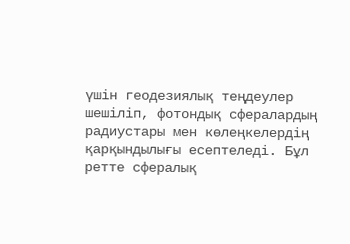үшін геодезиялық теңдеулер шешіліп, фотондық сфералардың радиустары мен көлеңкелердің қарқындылығы есептеледі. Бұл ретте сфералық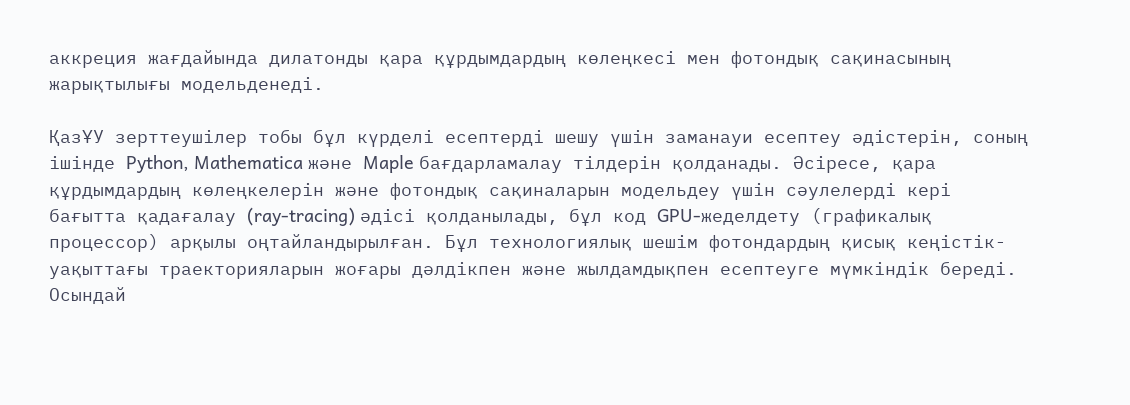аккреция жағдайында дилатонды қара құрдымдардың көлеңкесі мен фотондық сақинасының жарықтылығы модельденеді.

ҚазҰУ зерттеушілер тобы бұл күрделі есептерді шешу үшін заманауи есептеу әдістерін, соның ішінде Python, Mathematica және Maple бағдарламалау тілдерін қолданады. Әсіресе, қара құрдымдардың көлеңкелерін және фотондық сақиналарын модельдеу үшін сәулелерді кері бағытта қадағалау (ray-tracing) әдісі қолданылады, бұл код GPU-жеделдету (графикалық процессор) арқылы оңтайландырылған. Бұл технологиялық шешім фотондардың қисық кеңістік-уақыттағы траекторияларын жоғары дәлдікпен және жылдамдықпен есептеуге мүмкіндік береді. Осындай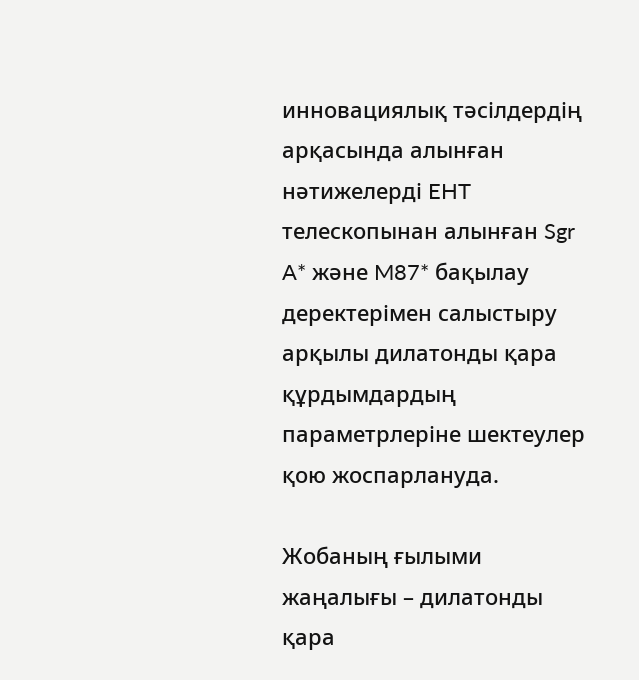инновациялық тәсілдердің арқасында алынған нәтижелерді EHT телескопынан алынған Sgr A* және M87* бақылау деректерімен салыстыру арқылы дилатонды қара құрдымдардың параметрлеріне шектеулер қою жоспарлануда.

Жобаның ғылыми жаңалығы – дилатонды қара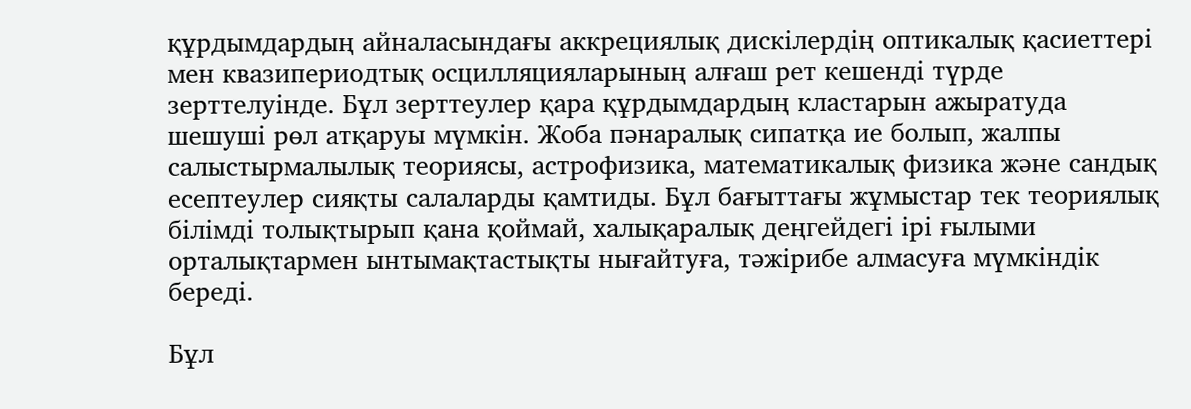құрдымдардың айналасындағы аккрециялық дискілердің оптикалық қасиеттері мен квазипериодтық осцилляцияларының алғаш рет кешенді түрде зерттелуінде. Бұл зерттеулер қара құрдымдардың кластарын ажыратуда шешуші рөл атқаруы мүмкін. Жоба пәнаралық сипатқа ие болып, жалпы салыстырмалылық теориясы, астрофизика, математикалық физика және сандық есептеулер сияқты салаларды қамтиды. Бұл бағыттағы жұмыстар тек теориялық білімді толықтырып қана қоймай, халықаралық деңгейдегі ірі ғылыми орталықтармен ынтымақтастықты нығайтуға, тәжірибе алмасуға мүмкіндік береді.

Бұл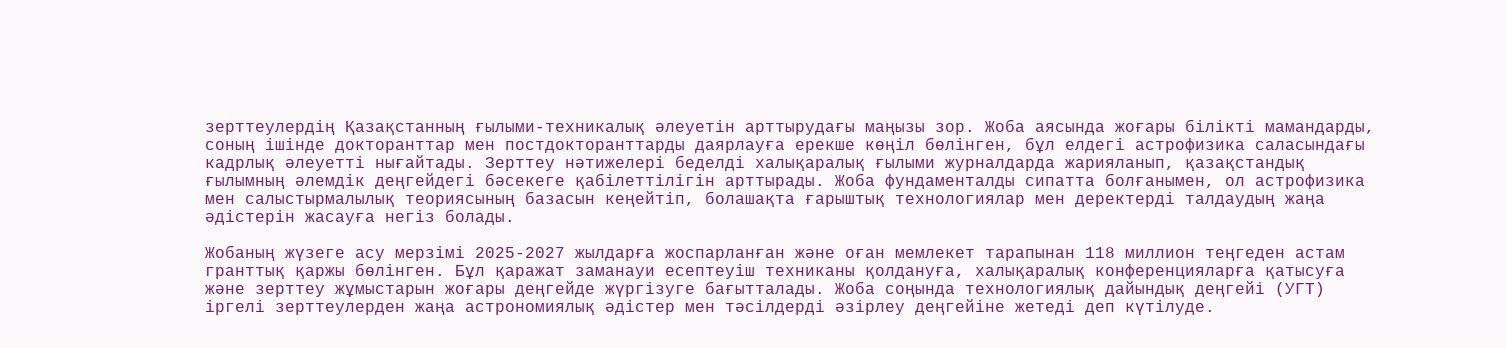зерттеулердің Қазақстанның ғылыми-техникалық әлеуетін арттырудағы маңызы зор. Жоба аясында жоғары білікті мамандарды, соның ішінде докторанттар мен постдокторанттарды даярлауға ерекше көңіл бөлінген, бұл елдегі астрофизика саласындағы кадрлық әлеуетті нығайтады. Зерттеу нәтижелері беделді халықаралық ғылыми журналдарда жарияланып, қазақстандық ғылымның әлемдік деңгейдегі бәсекеге қабілеттілігін арттырады. Жоба фундаменталды сипатта болғанымен, ол астрофизика мен салыстырмалылық теориясының базасын кеңейтіп, болашақта ғарыштық технологиялар мен деректерді талдаудың жаңа әдістерін жасауға негіз болады.

Жобаның жүзеге асу мерзімі 2025-2027 жылдарға жоспарланған және оған мемлекет тарапынан 118 миллион теңгеден астам гранттық қаржы бөлінген. Бұл қаражат заманауи есептеуіш техниканы қолдануға, халықаралық конференцияларға қатысуға және зерттеу жұмыстарын жоғары деңгейде жүргізуге бағытталады. Жоба соңында технологиялық дайындық деңгейі (УГТ) іргелі зерттеулерден жаңа астрономиялық әдістер мен тәсілдерді әзірлеу деңгейіне жетеді деп күтілуде.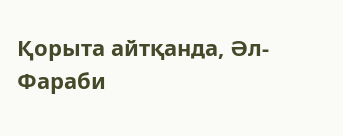Қорыта айтқанда, Әл-Фараби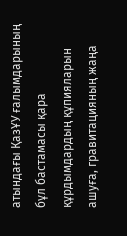атындағы ҚазҰУ ғалымдарының бұл бастамасы қара құрдымдардың құпияларын ашуға, гравитацияның жаңа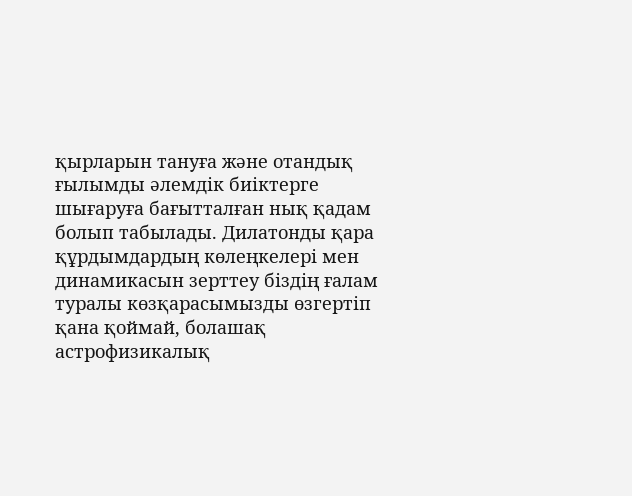қырларын тануға және отандық ғылымды әлемдік биіктерге шығаруға бағытталған нық қадам болып табылады. Дилатонды қара құрдымдардың көлеңкелері мен динамикасын зерттеу біздің ғалам туралы көзқарасымызды өзгертіп қана қоймай, болашақ астрофизикалық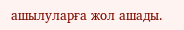ашылуларға жол ашады.